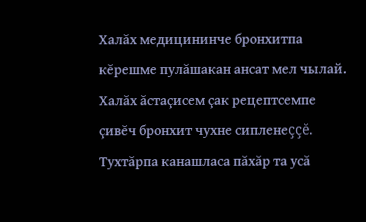Халăх медицининче бронхитпа кĕрешме пулăшакан ансат мел чылай. Халăх ăстаçисем çак рецептсемпе çивĕч бронхит чухне сипленеççĕ. Тухтăрпа канашласа пăхăр та усă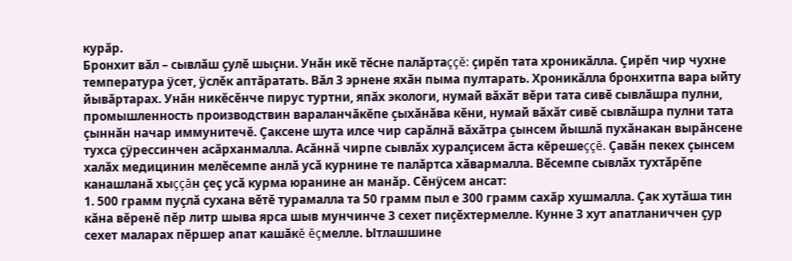курăр.
Бронхит вăл – сывлăш çулĕ шыçни. Унăн икĕ тĕсне палăртаççĕ: çирĕп тата хроникăлла. Çирĕп чир чухне температура ÿсет, ÿслĕк аптăратать. Вăл 3 эрнене яхăн пыма пултарать. Хроникăлла бронхитпа вара ыйту йывăртарах. Унăн никĕсĕнче пирус туртни, япăх экологи, нумай вăхăт вĕри тата сивĕ сывлăшра пулни, промышленность производствин вараланчăкĕпе çыхăнăва кĕни, нумай вăхăт сивĕ сывлăшра пулни тата çыннăн начар иммунитечĕ. Çаксене шута илсе чир сарăлнă вăхăтра çынсем йышлă пухăнакан вырăнсене тухса çÿрессинчен асăрханмалла. Асăннă чирпе сывлăх хуралçисем ăста кĕрешеççĕ. Çавăн пекех çынсем халăх медицинин мелĕсемпе анлă усă курнине те палăртса хăвармалла. Вĕсемпе сывлăх тухтăрĕпе канашланă хыççăн çеç усă курма юранине ан манăр. Сĕнÿсем ансат:
1. 500 грамм пуçлă сухана вĕтĕ турамалла та 50 грамм пыл е 300 грамм сахăр хушмалла. Çак хутăша тин кăна вĕренĕ пĕр литр шыва ярса шыв мунчинче 3 сехет пиçĕхтермелле. Кунне 3 хут апатланиччен çур сехет маларах пĕршер апат кашăкĕ ĕçмелле. Ытлашшине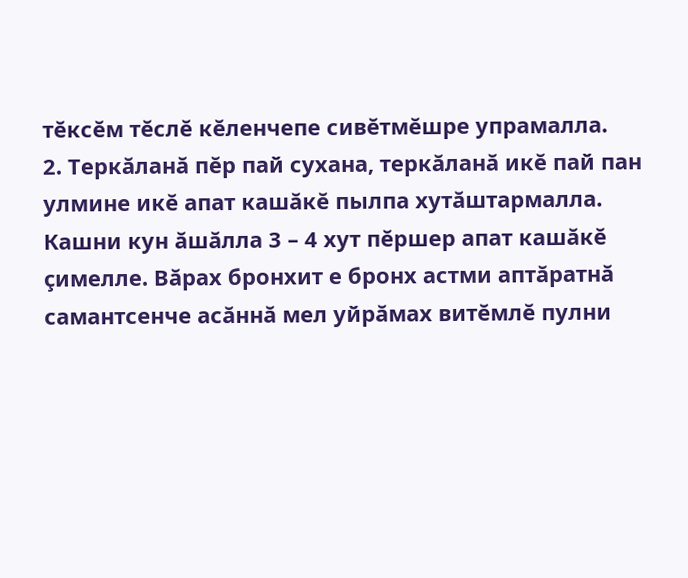тĕксĕм тĕслĕ кĕленчепе сивĕтмĕшре упрамалла.
2. Теркăланă пĕр пай сухана, теркăланă икĕ пай пан улмине икĕ апат кашăкĕ пылпа хутăштармалла. Кашни кун ăшăлла 3 – 4 хут пĕршер апат кашăкĕ çимелле. Вăрах бронхит е бронх астми аптăратнă самантсенче асăннă мел уйрăмах витĕмлĕ пулни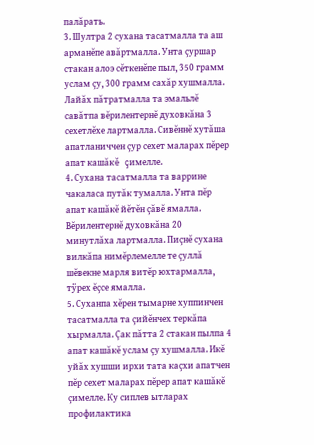палăрать.
3. Шултра 2 сухана тасатмалла та аш арманĕпе авăртмалла. Унта çуршар стакан алоэ сĕткенĕпе пыл, 350 грамм услам çу, 300 грамм сахăр хушмалла. Лайăх пăтратмалла та эмальлĕ савăтпа вĕрилентернĕ духовкăна 3 сехетлĕхе лартмалла. Сивĕннĕ хутăша апатланиччен çур сехет маларах пĕрер апат кашăкĕ çимелле.
4. Сухана тасатмалла та варрине чакаласа путăк тумалла. Унта пĕр апат кашăкĕ йĕтĕн çăвĕ ямалла. Вĕрилентернĕ духовкăна 20 минутлăха лартмалла. Пиçнĕ сухана вилкăпа нимĕрлемелле те çуллă шĕвекне марля витĕр юхтармалла, тÿрех ĕçсе ямалла.
5. Суханпа хĕрен тымарне хуппинчен тасатмалла та çийĕнчех теркăпа хырмалла. Çак пăтта 2 стакан пылпа 4 апат кашăкĕ услам çу хушмалла. Икĕ уйăх хушши ирхи тата каçхи апатчен пĕр сехет маларах пĕрер апат кашăкĕ çимелле. Ку сиплев ытларах профилактика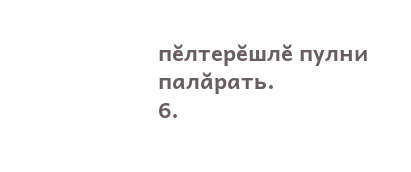пĕлтерĕшлĕ пулни палăрать.
6.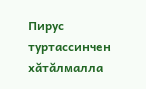Пирус туртассинчен хăтăлмалла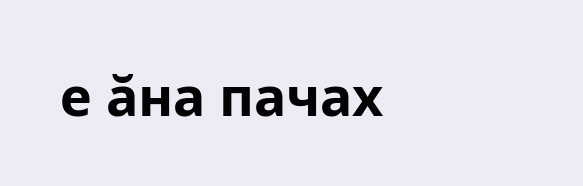е ăна пачах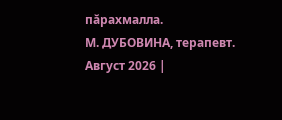пăрахмалла.
М. ДУБОВИНА, терапевт.
Август 2026 |